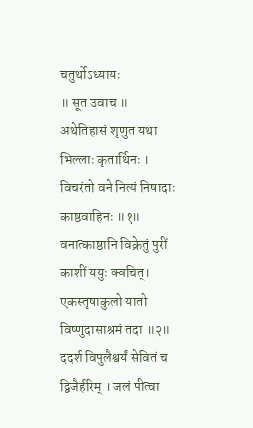चतुर्थोऽध्यायः
॥ सूत उवाच ॥
अथेतिहासं शृणुत यथा भिल्लाः कृतार्थिनः । विचरंतो वने नित्यं निषादाः काष्ठवाहिनः ॥१॥
वनात्काष्ठानि विक्रेतुं पुरीं काशीं ययुः क्वचित्। एकस्तृषाकुलो यातो विष्णुदासाश्रमं तदा ॥२॥
ददर्श विपुलैश्वर्यं सेवितं च द्विजैर्हरिम् । जलं पीत्वा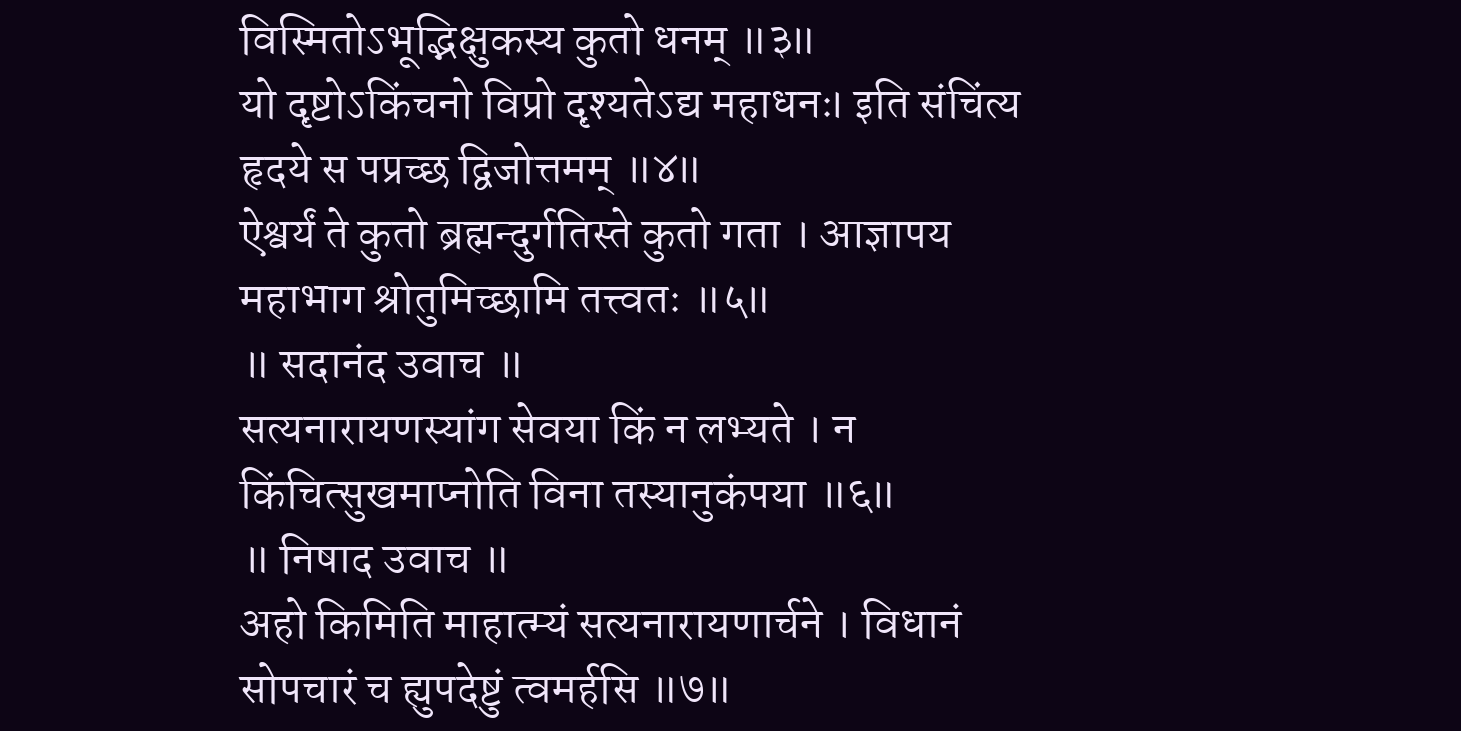विस्मितोऽभूद्भिक्षुकस्य कुतो धनम् ॥३॥
यो दृष्टोऽकिंचनो विप्रो दृश्यतेऽद्य महाधनः। इति संचिंत्य हृदये स पप्रच्छ द्विजोत्तमम् ॥४॥
ऐश्वर्यं ते कुतो ब्रह्मन्दुर्गतिस्ते कुतो गता । आज्ञापय महाभाग श्रोतुमिच्छामि तत्त्वतः ॥५॥
॥ सदानंद उवाच ॥
सत्यनारायणस्यांग सेवया किं न लभ्यते । न किंचित्सुखमाप्नोति विना तस्यानुकंपया ॥६॥
॥ निषाद उवाच ॥
अहो किमिति माहात्म्यं सत्यनारायणार्चने । विधानं सोपचारं च ह्युपदेष्टुं त्वमर्हसि ॥७॥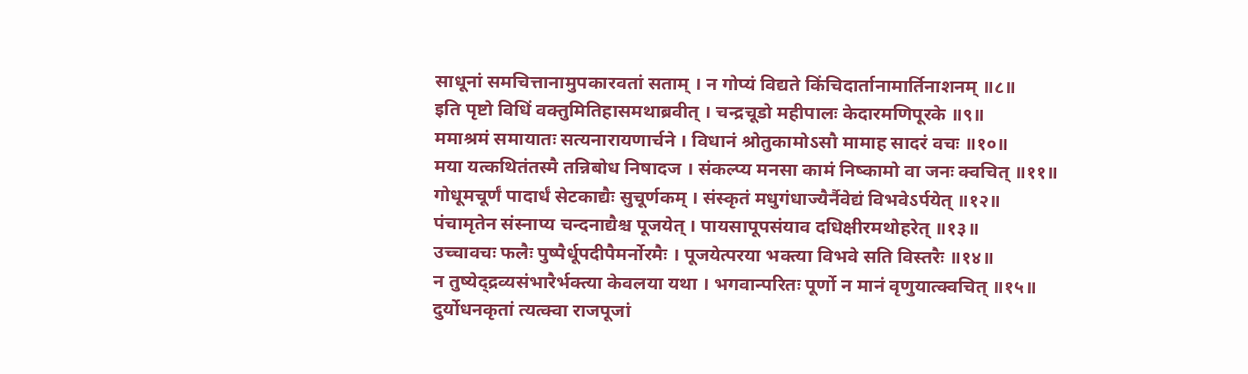साधूनां समचित्तानामुपकारवतां सताम् । न गोप्यं विद्यते किंचिदार्तानामार्तिनाशनम् ॥८॥
इति पृष्टो विधिं वक्तुमितिहासमथाब्रवीत् । चन्द्रचूडो महीपालः केदारमणिपूरके ॥९॥
ममाश्रमं समायातः सत्यनारायणार्चने । विधानं श्रोतुकामोऽसौ मामाह सादरं वचः ॥१०॥
मया यत्कथितंतस्मै तन्निबोध निषादज । संकल्प्य मनसा कामं निष्कामो वा जनः क्वचित् ॥११॥
गोधूमचूर्णं पादार्धं सेटकाद्यैः सुचूर्णकम् । संस्कृतं मधुगंधाज्यैर्नैवेद्यं विभवेऽर्पयेत् ॥१२॥
पंचामृतेन संस्नाप्य चन्दनाद्यैश्च पूजयेत् । पायसापूपसंयाव दधिक्षीरमथोहरेत् ॥१३॥
उच्चावचः फलैः पुष्पैर्धूपदीपैमर्नोरमैः । पूजयेत्परया भक्त्या विभवे सति विस्तरैः ॥१४॥
न तुष्येद्द्रव्यसंभारैर्भक्त्या केवलया यथा । भगवान्परितः पूर्णो न मानं वृणुयात्क्वचित् ॥१५॥
दुर्योधनकृतां त्यत्क्वा राजपूजां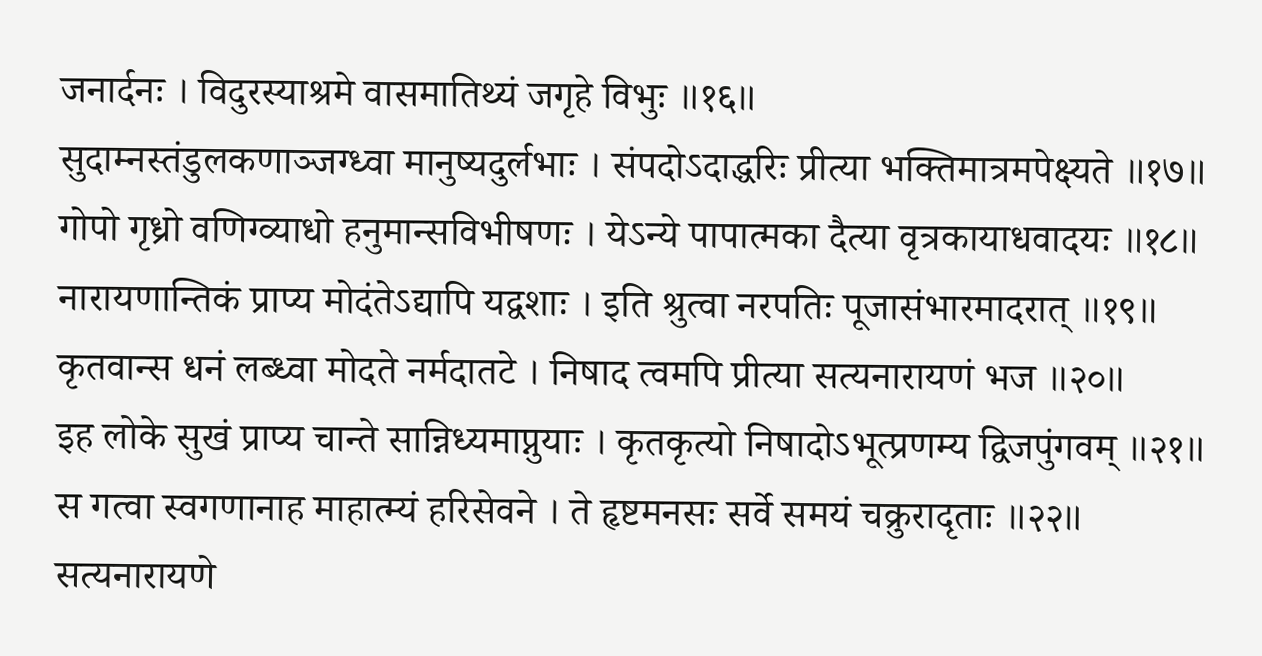जनार्दनः । विदुरस्याश्रमे वासमातिथ्यं जगृहे विभुः ॥१६॥
सुदाम्नस्तंडुलकणाञ्जग्ध्वा मानुष्यदुर्लभाः । संपदोऽदाद्धरिः प्रीत्या भक्तिमात्रमपेक्ष्यते ॥१७॥
गोपो गृध्रो वणिग्व्याधो हनुमान्सविभीषणः । येऽन्ये पापात्मका दैत्या वृत्रकायाधवादयः ॥१८॥
नारायणान्तिकं प्राप्य मोदंतेऽद्यापि यद्वशाः । इति श्रुत्वा नरपतिः पूजासंभारमादरात् ॥१९॥
कृतवान्स धनं लब्ध्वा मोदते नर्मदातटे । निषाद त्वमपि प्रीत्या सत्यनारायणं भज ॥२०॥
इह लोके सुखं प्राप्य चान्ते सान्निध्यमाप्नुयाः । कृतकृत्यो निषादोऽभूत्प्रणम्य द्विजपुंगवम् ॥२१॥
स गत्वा स्वगणानाह माहात्म्यं हरिसेवने । ते हृष्टमनसः सर्वे समयं चक्रुरादृताः ॥२२॥
सत्यनारायणे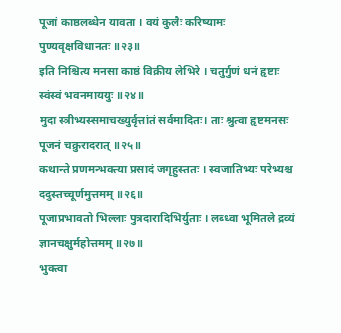पूजां काष्ठलब्धेन यावता । वयं कुलैः करिष्यामः पुण्यवृक्षविधानतः ॥२३॥
इति निश्चित्य मनसा काष्ठं विक्रीय लेभिरे । चतुर्गुणं धनं हृष्टाः स्वंस्वं भवनमाययुः ॥२४॥
मुदा स्त्रीभ्यस्समाचख्युर्वृत्तांतं सर्वमादितः। ताः श्रुत्वा हृष्टमनसः पूजनं चक्रुरादरात् ॥२५॥
कथान्ते प्रणमन्भक्त्या प्रसादं जगृहुस्ततः । स्वजातिभ्यः परेभ्यश्च ददुस्तच्चूर्णमुत्तमम् ॥२६॥
पूजाप्रभावतो भिल्लाः पुत्रदारादिभिर्युताः । लब्ध्वा भूमितले द्रव्यं ज्ञानचक्षुर्महोत्तमम् ॥२७॥
भुक्त्वा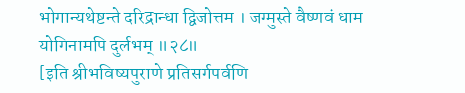भोगान्यथेष्टन्ते दरिद्रान्धा द्विजोत्तम । जग्मुस्ते वैष्णवं धाम योगिनामपि दुर्लभम् ॥२८॥
[इति श्रीभविष्यपुराणे प्रतिसर्गपर्वणि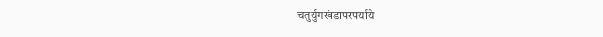चतुर्युगखंडापरपर्याये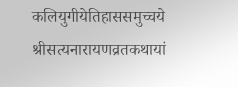कलियुगीयेतिहाससमुच्चये श्रीसत्यनारायणव्रतकथायां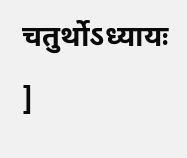चतुर्थोऽध्यायः ]